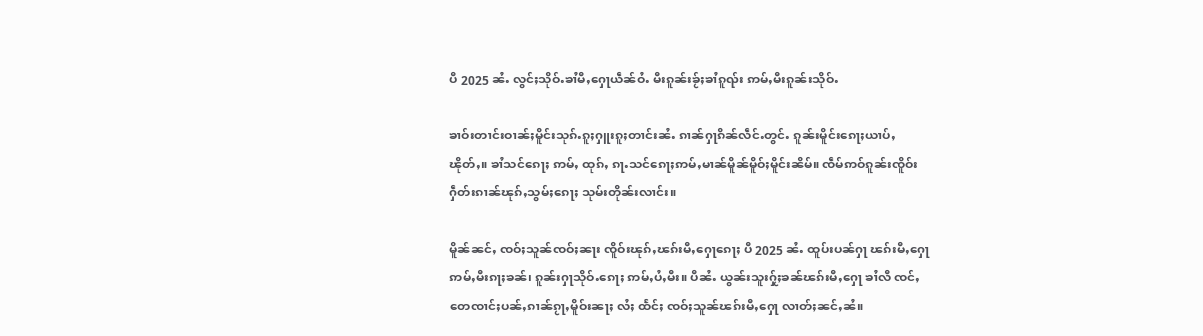ပီ 2025 ၼႆႉ လွင်ႈသိုဝ်ႉၶၢႆမီႇႁေႃယဵၼ်ဝႆႉ မီးၵူၼ်းၶႂ်ႈၶၢႆၵူၺ်း ဢမ်ႇမီးၵူၼ်းသိုဝ်ႉ

ၶၢဝ်းတၢင်းဝၢၼ်ႈမိူင်းသုၵ်ႉၵူႈႁူးၵူႈတၢင်းၼႆႉ ၵၢၼ်ႁႃၵိၼ်လဵင်ႉတွင်ႉ ၵူၼ်းမိူင်းၵေႃႈယၢပ်ႇၽိုတ်ႇ။ ၶၢႆသင်ၵေႃႈ ဢမ်ႇ ထုၵ်ႇ ၵႃႉသင်ၵေႃႈဢမ်ႇမၢၼ်မိူၼ်မိူဝ်ႈမိူင်းၼိမ်။ ၸဵမ်ဢဝ်ၵူၼ်းၸိူဝ်းႁဵတ်းၵၢၼ်ၽုၵ်ႇသွမ်ႈၵေႃႈ သုမ်းတိုၼ်းလၢင်း။

မိူၼ်ၼင်ႇ ၸဝ်ႈသူၼ်ၸဝ်ႈၼႃး ၸိူဝ်းၽုၵ်ႇၽၵ်းမီႇႁေႃၵေႃႈ ပီ 2025 ၼႆႉ ထူပ်းပၼ်ႁႃ ၽၵ်းမီႇႁေႃ ဢမ်ႇမီးၵႃႈၶၼ်၊ ၵူၼ်းႁႃသိုဝ်ႉၵေႃႈ ဢမ်ႇပႆႇမီး။ ပီၼႆႉ ယွၼ်းသူးႁႂ်ႈၶၼ်ၽၵ်းမီႇႁေႃ ၶၢႆလီ ၸင်ႇတေၸၢင်ႈပၼ်ႇၵၢၼ်ၵႂႃႇမိူဝ်းၼႃႈ လႆႈ ထႅင်ႈ ၸဝ်ႈသူၼ်ၽၵ်းမီႇႁေႃ လၢတ်ႈၼင်ႇၼႆ။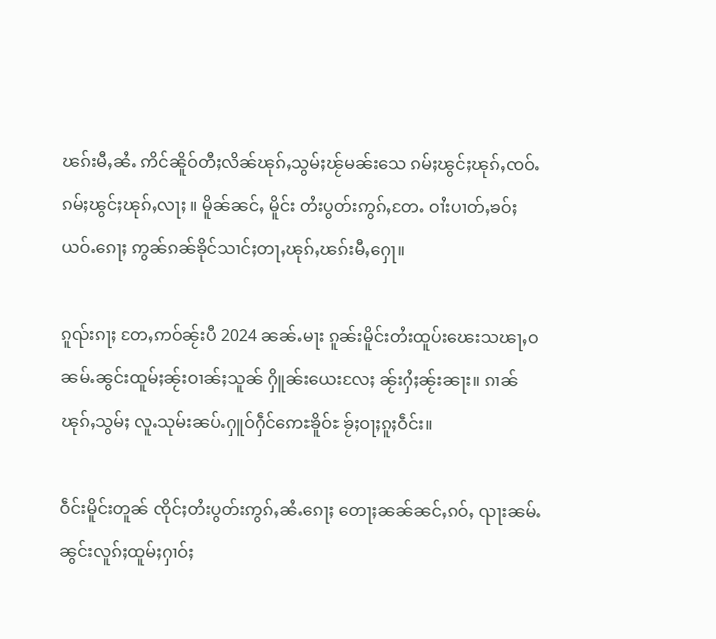ၽၵ်းမီႇၼႆႉ ဢိင်ၼိူဝ်တီႈလိၼ်ၽုၵ်ႇသွမ်ႈၽႂ်မၼ်းသေ ၵမ်ႈၽွင်ႈၽုၵ်ႇၸဝ်ႉ ၵမ်ႈၽွင်ႈၽုၵ်ႇလႃႈ ။ မိူၼ်ၼင်ႇ မိူင်း တႆးပွတ်းဢွၵ်ႇတႄႉ ဝၢႆးပၢတ်ႇၶဝ်ႈယဝ်ႉၵေႃႈ ဢွၼ်ၵၼ်ၶိုင်သၢင်ႈတႃႇၽုၵ်ႇၽၵ်းမီႇႁေႃ။

ၵူၺ်းၵႃႈ တႄႇဢဝ်ၼႂ်းပီ 2024 ၼၼ်ႉမႃး ၵူၼ်းမိူင်းတႆးထူပ်းၽေးသၽႃႇဝ ၼမ်ႉၼွင်းထူမ်ႈၼႂ်းဝၢၼ်ႈသူၼ် ႁိူၼ်းယေးလႄႈ ၼႂ်းႁႆႈၼႂ်းၼႃး။ ၵၢၼ်ၽုၵ်ႇသွမ်ႈ လူႉသုမ်းၼပ်ႉႁူဝ်ႁဵင်ဢေႊၶိူဝ်ႊ ၶႂ်ႈဝႃႈၵူႈဝဵင်း။

ဝဵင်းမိူင်းတူၼ် ၸိုင်ႈတႆးပွတ်းဢွၵ်ႇၼႆႉၵေႃႈ တေႃႈၼၼ်ၼင်ႇၵဝ်ႇ ၺႃးၼမ်ႉၼွင်းလူၵ်ႈထူမ်ႈႁၢဝ်ႈ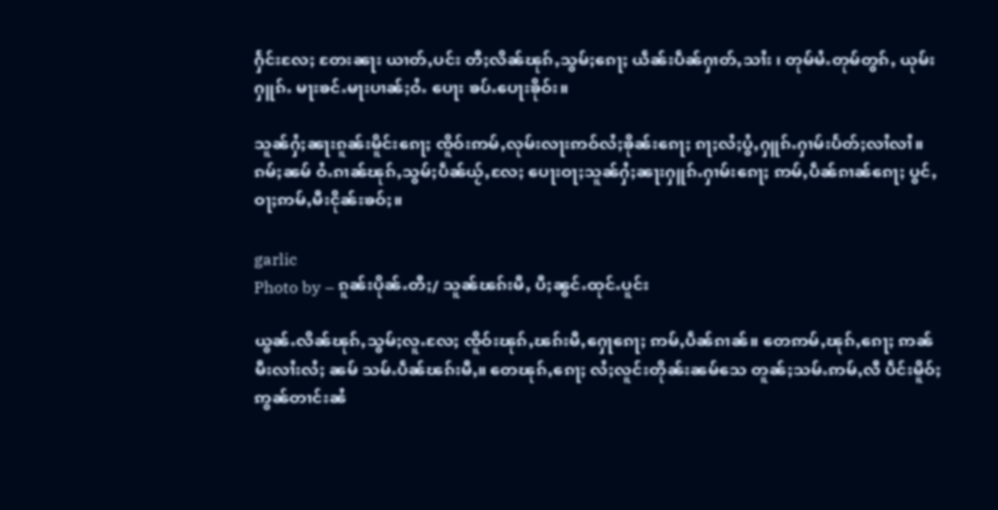ႁႅင်းလႄႈ တႄးၼႃး ယၢတ်ႇပင်း တီႈလိၼ်ၽုၵ်ႇသွမ်ႈၵေႃႈ ယဵၼ်းပဵၼ်ႁၢတ်ႇသၢႆး ၊ တုမ်မႆႉတုမ်တွၵ်ႇ ယုမ်းႁူၵ်ႉ မႃးၶင်ႉမႃးပၢၼ်ႈဝႆႉ ပေႃး ၶပ်ႉပေႃးၶိုဝ်း။

သူၼ်ႁႆႈၼႃးၵူၼ်းမိူင်းၵေႃႈ ၸိူဝ်းဢမ်ႇလုမ်းလႃးဢဝ်လႆႈၶိုၼ်းၵေႃႈ ၵႃႈလႆႈပွႆႇႁူၵ်ႉႁၢမ်းပႅတ်ႈလၢႆလၢႆ။ ၵမ်ႈၼမ် ဝႆႉၵၢၼ်ၽုၵ်ႇသွမ်ႈပဵၼ်ယႂ်ႇလႄႈ ပေႃးဝႃႈသူၼ်ႁႆႈၼႃးႁူၵ်ႉႁၢမ်းၵေႃႈ ဢမ်ႇပဵၼ်ၵၢၼ်ၵေႃႈ ပွင်ႇဝႃႈဢမ်ႇမီးငိုၼ်းၶဝ်ႈ။

garlic
Photo by – ၵူၼ်းပိုၼ်ႉတီႈ/ သူၼ်ၽၵ်းမီႇ ပီႈၼွင်ႉထုင်ႉပူင်း

ယွၼ်ႉလိၼ်ၽုၵ်ႇသွမ်ႈလူႉလႄႈ ၸိူဝ်းၽုၵ်ႇၽၵ်းမီႇႁေႃၵေႃႈ ဢမ်ႇပဵၼ်ၵၢၼ်။ တေဢမ်ႇၽုၵ်ႇၵေႃႈ ဢၼ်မီးလၢႆးလႆႈ ၼမ် သမ်ႉပဵၼ်ၽၵ်းမီႇ။ တေၽုၵ်ႇၵေႃႈ လႆႈလူင်းတိုၼ်းၼမ်သေ တူၼ်ႈသမ်ႉဢမ်ႇလီ ပဵင်းမိူဝ်ႈဢွၼ်တၢင်းၼႆ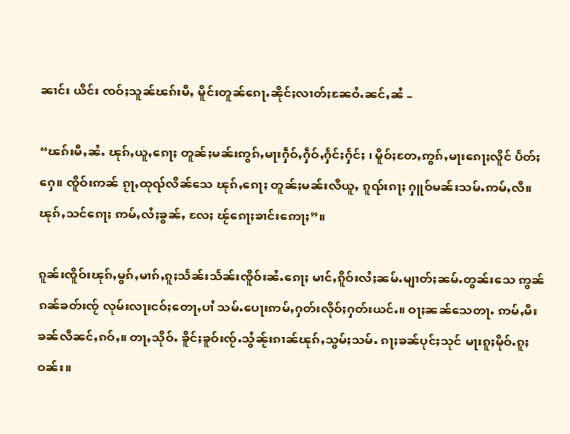ၼၢင်း ယိင်း ၸဝ်ႈသူၼ်ၽၵ်းမီႇ မိူင်းတူၼ်ၵေႃႉၼိုင်ႈလၢတ်ႈၼႄဝႆႉၼင်ႇၼႆ –

“ၽၵ်းမီႇၼႆႉ ၽုၵ်ႇယူႇၵေႃႈ တူၼ်ႈမၼ်းဢွၵ်ႇမႃးႁဵဝ်ႇႁဵဝ်ႇႁႅင်ႈႁႅင်ႈ ၊ မိူဝ်ႈတႄႇဢွၵ်ႇမႃးၵေႃႈလိူင် ပႅတ်ႈႁေ။ ၸိူဝ်းဢၼ် ၵႂႃႇထုၺ်လိၼ်သေ ၽုၵ်ႇၵေႃႈ တူၼ်ႈမၼ်းလီယူႇ ၵူၺ်းၵႃႈ ႁူဝ်မၼ်းသမ်ႉဢမ်ႇလီ။ ၽုၵ်ႇသင်ၵေႃႈ ဢမ်ႇလႆႈၶွၼ်ႇ လႄႈ ၽႂ်ၵေႃႈၶၢင်းဢေႃႈ”။

ၵူၼ်းၸိူဝ်းၽုၵ်ႇမွၵ်ႇမၢၵ်ႇၵူႈသႅၼ်းသႅၼ်းၸိူဝ်းၼႆႉၵေႃႈ မၢင်ႇၵိူဝ်းလႆႈၼမ်ႉမျၢတ်ႈၼမ်ႉတွၼ်းသေ ဢွၼ်ၵၼ်ၶတ်းၸႂ် လုမ်းလႃးငဝ်ႈတေႃႇပၢႆ သမ်ႉပေႃးဢမ်ႇႁတ်းလိုဝ်ႈႁတ်းယင်ႉ။ ဝႃႈၼၼ်သေတႃႉ ဢမ်ႇမီးၶၼ်လီၼင်ႇၵဝ်ႇ။ တႃႇသိုဝ်ႉ ၶိူင်ႈၶူဝ်းၸႂ်ႉသွႆၼႂ်းၵၢၼ်ၽုၵ်ႇသွမ်ႈသမ်ႉ ၵႃႈၶၼ်ပုင်ႈသုင် မႃးၵူႈမိုဝ်ႉၵူႈဝၼ်း။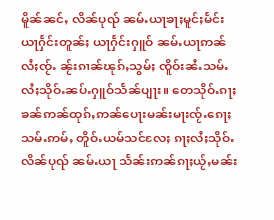မိူၼ်ၼင်ႇ လိၼ်ပုၺ် ၼမ်ႉယႃၶႃႈမူင်ႈမႅင်း ယႃႁႅင်းတူၼ်ႈ ယႃႁႅင်းႁူဝ် ၼမ်ႉယႃဢၼ်လႆႈၸႂ်ႉ ၼႂ်းၵၢၼ်ၽုၵ်ႇသွမ်ႈ ၸိူဝ်းၼႆႉသမ်ႉ လႆႈသိုဝ်ႉၼပ်ႉႁူဝ်သႅၼ်ပျႃး။ တေသိုဝ်ႉၵႃႈၶၼ်ဢၼ်ထုၵ်ႇဢၼ်ပေႃးမၼ်းမႃးၸႂ်ႉၵေႃႈ သမ်ႉဢမ်ႇ တိူဝ်ႉယမ်သင်လႄႈ ၵႃႈလႆႈသိုဝ်ႉလိၼ်ပုၺ် ၼမ်ႉယႃ သႅၼ်းဢၼ်ၵႃႈယႂ်ႇမၼ်း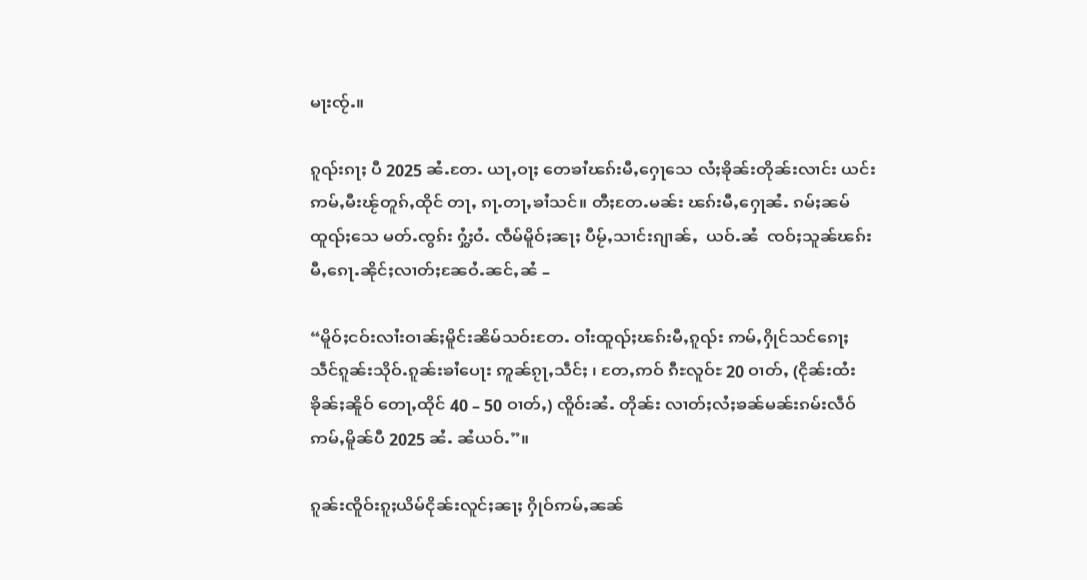မႃးၸႂ်ႉ။

ၵူၺ်းၵႃႈ ပီ 2025 ၼႆႉတႄႉ ယႃႇဝႃႈ တေၶၢႆၽၵ်းမီႇႁေႃသေ လႆႈၶိုၼ်းတိုၼ်းလၢင်း ယင်းဢမ်ႇမီးၽႂ်တူၵ်ႇထိုင် တႃႇ ၵႃႉတႃႇၶၢႆသင်။ တီႈတႄႉမၼ်း ၽၵ်းမီႇႁေႃၼႆႉ ၵမ်ႈၼမ် ထူၺ်ႈသေ မတ်ႉၸွၵ်း ႁွႆႈဝႆႉ ၸဵမ်မိူဝ်ႈၼႃႈ ပီမႂ်ႇသၢင်းၵျၢၼ်ႇ  ယဝ်ႉၼႆ  ၸဝ်ႈသူၼ်ၽၵ်းမီႇၵေႃႉၼိုင်ႈလၢတ်ႈၼႄဝႆႉၼင်ႇၼႆ –

“မိူဝ်ႈငဝ်းလၢႆးဝၢၼ်ႈမိူင်းၼိမ်သဝ်းတႄႉ ဝၢႆးထူၺ်ႈၽၵ်းမီႇၵူၺ်း ဢမ်ႇႁိုင်သင်ၵေႃႈ သဵင်ၵူၼ်းသိုဝ်ႉၵူၼ်းၶၢႆပေႃး ဢူၼ်ၵႂႃႇသဵင်ႈ ၊ တႄႇဢဝ် ၵီႊလူဝ်ႊ 20 ဝၢတ်ႇ (ငိုၼ်းထႆးၶိုၼ်ႈၼိူဝ် တေႃႇထိုင် 40 – 50 ဝၢတ်ႇ) ၸိူဝ်းၼႆႉ တိုၼ်း လၢတ်ႈလႆႈၶၼ်မၼ်းၵမ်းလဵဝ် ဢမ်ႇမိူၼ်ပီ 2025 ၼႆႉ ၼႆယဝ်ႉ”။

ၵူၼ်းၸိူဝ်းၵူႈယိမ်ငိုၼ်းလူင်ႈၼႃႈ ႁိုဝ်ဢမ်ႇၼၼ်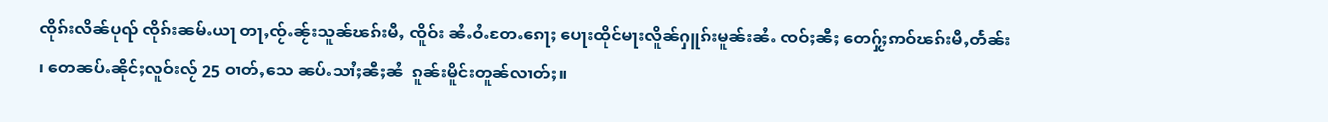ၸိုၵ်းလိၼ်ပုၺ် ၸိုၵ်းၼမ်ႉယႃ တႃႇၸႂ်ႉၼႂ်းသူၼ်ၽၵ်းမီႇ ၸိူဝ်း ၼႆႉဝႆႉတႄႉၵေႃႈ ပေႃးထိုင်မႃးလိူၼ်ႁူၵ်းမူၼ်းၼႆႉ ၸဝ်ႈၼီႈ တေႁႂ်ႈဢဝ်ၽၵ်းမီႇတႅၼ်း ၊ တေၼပ်ႉၼိုင်ႈလူဝ်းလႂ် 25 ဝၢတ်ႇသေ ၼပ်ႉသၢႆႈၼီႈၼႆ  ၵူၼ်းမိူင်းတူၼ်လၢတ်ႈ။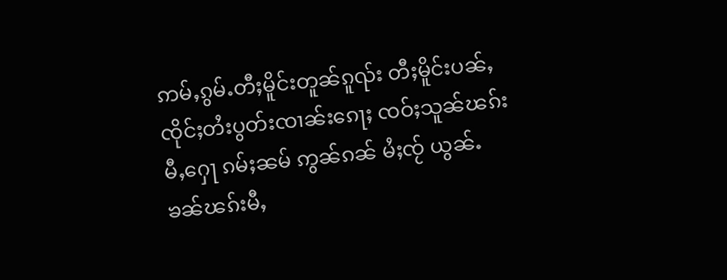ဢမ်ႇၵွမ်ႉတီႈမိူင်းတူၼ်ၵူၺ်း တီႈမိူင်းပၼ်ႇ ၸိုင်ႈတႆးပွတ်းၸၢၼ်းၵေႃႈ ၸဝ်ႈသူၼ်ၽၵ်းမီႇႁေႃ ၵမ်ႈၼမ် ဢွၼ်ၵၼ် မႆႈၸႂ် ယွၼ်ႉၶၼ်ၽၵ်းမီႇ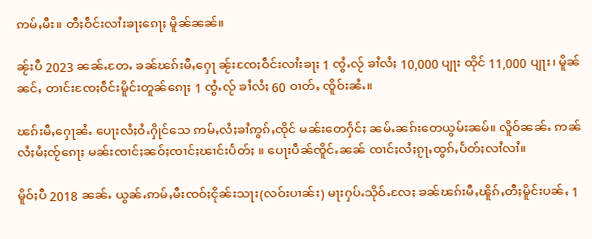ဢမ်ႇမီး။ တီႈဝဵင်းလၢႆးၶႃႈၵေႃႈ မိူၼ်ၼၼ်။

ၼႂ်းပီ 2023 ၼၼ်ႉတႄႉ ၶၼ်ၽၵ်းမီႇႁေႃ ၼႂ်းၸႄႈဝဵင်းလၢႆးၶႃႈ 1 ၸွႆႉလႂ် ၶၢႆလႆႈ 10,000 ပျႃး ထိုင် 11,000 ပျႃး၊ မိူၼ်ၼင်ႇ တၢင်းၸႄႈဝဵင်းမိူင်းတူၼ်ၵေႃႈ 1 ၸွႆႉလႂ် ၶၢႆလႆႈ 60 ဝၢတ်ႇ ၸိူဝ်းၼႆႉ။

ၽၵ်းမီႇႁေႃၼႆႉ ပေႃးလႆႈဝႆႉႁိုင်သေ ဢမ်ႇလႆႈၶၢႆဢွၵ်ႇၸိုင် မၼ်းတေႁႅင်ႈ ၼမ်ႉၼၵ်းတေယွမ်းၼမ်။ လိူဝ်ၼၼ်ႉ ဢၼ်လႆႈမႆႈၸႂ်ၵေႃႈ မၼ်းၸၢင်ႈၼဝ်ႈၸၢင်ႈၽၢင်းပႅတ်ႈ ။ ပေႃးပဵၼ်ၸိူင်ႉၼၼ် ၸၢင်ႈလႆႈၵႂႃႇထွၵ်ႇပႅတ်ႈလၢႆလၢႆ။

မိူဝ်ႈပီ 2018 ၼၼ်ႉ ယွၼ်ႉဢမ်ႇမီးၸဝ်ႈငိုၼ်းသႃး(လဝ်းပၢၼ်း) မႃးႁပ်ႉသိုဝ်ႉလႄႈ ၶၼ်ၽၵ်းမီႇၽိူၵ်ႇတီႈမိူင်းပၼ်ႇ 1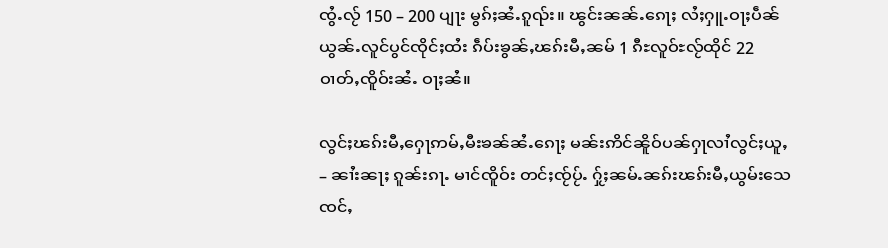ၸွႆႉလႂ် 150 – 200 ပျႃး မွၵ်ႈၼႆႉၵူၺ်း။ ၽွင်းၼၼ်ႉၵေႃႈ လႆႈႁူႉဝႃႈပဵၼ်ယွၼ်ႉလူင်ပွင်ၸိုင်ႈထႆး ၵဵပ်းၶွၼ်ႇၽၵ်းမီႇၼမ် 1 ၵီႊလူဝ်ႊလႂ်ထိုင် 22 ဝၢတ်ႇၸိူဝ်းၼႆႉ ဝႃႈၼႆ။

လွင်ႈၽၵ်းမီႇႁေႃဢမ်ႇမီးၶၼ်ၼႆႉၵေႃႈ မၼ်းဢိင်ၼိူဝ်ပၼ်ႁႃလၢႆလွင်ႈယူႇ – ၼၢႆးၼႃႈ ၵူၼ်းၵႃႉ မၢင်ၸိူဝ်း တင်ႈၸႂ်ပႂ်ႉ ႁႂ်ႈၼမ်ႉၼၵ်းၽၵ်းမီႇယွမ်းသေ ၸင်ႇ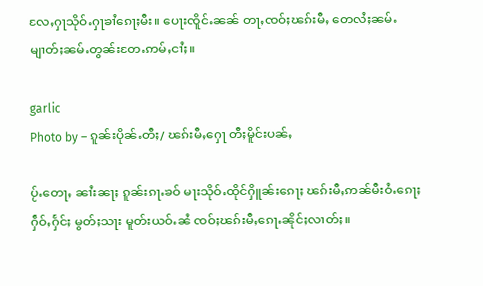လႄႇႁႃသိုဝ်ႉႁႃၶၢႆၵေႃႈမီး။ ပေႃးၸိူင်ႉၼၼ် တႃႇၸဝ်ႈၽၵ်းမီႇ တေလႆႈၼမ်ႉ မျၢတ်ႈၼမ်ႉတွၼ်းတႄႉဢမ်ႇငၢႆႈ။

garlic
Photo by – ၵူၼ်းပိုၼ်ႉတီႈ/ ၽၵ်းမီႇႁေႃ တီႈမိူင်းပၼ်ႇ

ပႂ်ႉတေႃႇ ၼၢႆးၼႃႈ ၵူၼ်းၵႃႉၶဝ် မႃးသိုဝ်ႉထိုင်ႁိူၼ်းၵေႃႈ ၽၵ်းမီႇဢၼ်မီးဝႆႉၵေႃႈ ႁဵဝ်ႇႁႅင်ႈ မွတ်ႈသႃး မူတ်းယဝ်ႉၼႆ ၸဝ်ႈၽၵ်းမီႇၵေႃႉၼိုင်ႈလၢတ်ႈ။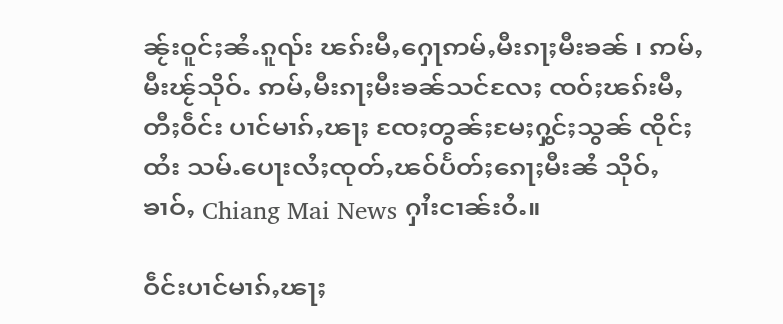ၼႂ်းဝူင်ႈၼႆႉၵူၺ်း ၽၵ်းမီႇႁေႃဢမ်ႇမီးၵႃႈမီးၶၼ် ၊ ဢမ်ႇမီးၽႂ်သိုဝ်ႉ ဢမ်ႇမီးၵႃႈမီးၶၼ်သင်လႄႈ ၸဝ်ႈၽၵ်းမီႇတီႈဝဵင်း ပၢင်မၢၵ်ႇၽႃႈ ၸႄႈတွၼ်ႈမႄႈႁွင်ႈသွၼ် ၸိုင်ႈထႆး သမ်ႉပေႃးလႆႈၸုတ်ႇၽဝ်ပႅတ်ႈၵေႃႈမီးၼႆ သိုဝ်ႇၶၢဝ်ႇ Chiang Mai News ႁၢႆးငၢၼ်းဝႆႉ။

ဝဵင်းပၢင်မၢၵ်ႇၽႃႈ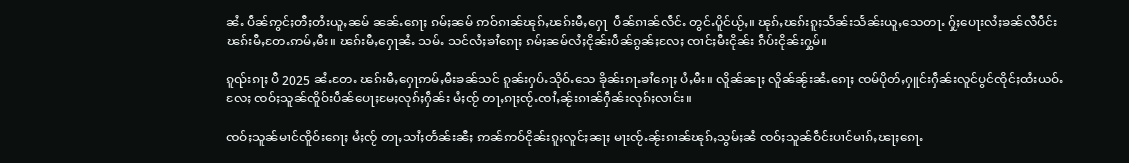ၼႆႉ ပဵၼ်ဢွင်ႈတီႈတႆးယူႇၼမ် ၼၼ်ႉၵေႃႈ ၵမ်ႈၼမ် ဢဝ်ၵၢၼ်ၽုၵ်ႇၽၵ်းမီႇႁေႃ  ပဵၼ်ၵၢၼ်လဵင်ႉ တွင်ႉပိူင်ယႂ်ႇ။ ၽုၵ်ႇၽၵ်းၵူႈသႅၼ်းသႅၼ်းယူႇသေတႃႉ ႁႂ်ႈပေႃးလႆႈၶၼ်လီပဵင်းၽၵ်းမီႇတႄႉဢမ်ႇမီး။ ၽၵ်းမီႇႁေႃၼႆႉ သမ်ႉ သင်လႆႈၶၢႆၵေႃႈ ၵမ်ႈၼမ်လႆႈငိုၼ်းပဵၼ်ၵွၼ်ႈလႄႈ ၸၢင်ႈမီးငိုၼ်း ၵဵပ်းငိုၼ်းႁွမ်။

ၵူၺ်းၵႃႈ ပီ 2025 ၼႆႉတႄႉ ၽၵ်းမီႇႁေႃဢမ်ႇမီးၶၼ်သင် ၵူၼ်းႁပ်ႉသိုဝ်ႉသေ ၶိုၼ်းၵႃႉၶၢႆၵေႃႈ ပႆႇမီး။ လိူၼ်ၼႃႈ လိူၼ်ၼႂ်းၼႆႉၵေႃႈ ၸမ်ပိုတ်ႇႁူင်းႁဵၼ်းလူင်ပွင်ၸိုင်ႈထႆးယဝ်ႉလႄႈ ၸဝ်ႈသူၼ်ၸိူဝ်းပဵၼ်ပေႃႈမႄႈလုၵ်ႈႁဵၼ်း မႆႈၸႂ် တႃႇၵႃႈၸႂ်ႉၸၢႆႇၼႂ်းၵၢၼ်ႁဵၼ်းလုၵ်ႈလၢင်း။

ၸဝ်ႈသူၼ်မၢင်ၸိူဝ်းၵေႃႈ မႆႈၸႂ် တႃႇသၢႆႈတႅၼ်းၼီႈ ဢၼ်ဢဝ်ငိုၼ်းၵူႈလူင်ႈၼႃႈ မႃးၸႂ်ႉၼႂ်းၵၢၼ်ၽုၵ်ႇသွမ်ႈၼႆ ၸဝ်ႈသူၼ်ဝဵင်းပၢင်မၢၵ်ႇၽႃႈၵေႃႉ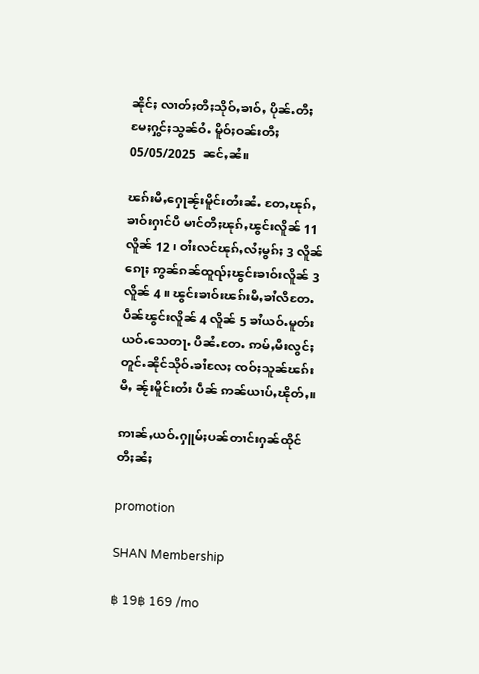ၼိုင်ႈ လၢတ်ႈတီႈသိုဝ်ႇၶၢဝ်ႇ ပိုၼ်ႉတီႈမႄႈႁွင်ႈသွၼ်ဝႆႉ မိူဝ်ႈဝၼ်းတီႈ 05/05/2025  ၼင်ႇၼႆ။

ၽၵ်းမီႇႁေႃၼႂ်းမိူင်းတႆးၼႆႉ တႄႇၽုၵ်ႇၶၢဝ်းႁၢင်ပီ မၢင်တီႈၽုၵ်ႇၽွင်းလိူၼ် 11 လိူၼ် 12 ၊ ဝၢႆးလင်ၽုၵ်ႇလႆႈမွၵ်ႈ 3 လိူၼ်ၵေႃႈ ဢွၼ်ၵၼ်ထူၺ်ႈၽွင်းၶၢဝ်းလိူၼ် 3 လိူၼ် 4 ။ ၽွင်းၶၢဝ်းၽၵ်းမီႇၶၢႆလီတႄႉ ပဵၼ်ၽွင်းလိူၼ် 4 လိူၼ် 5 ၶၢႆယဝ်ႉမူတ်းယဝ်ႉသေတႃႉ ပီၼႆႉတႄႉ ဢမ်ႇမီးလွင်ႈတူင်ႉၼိုင်သိုဝ်ႉၶၢႆလႄႈ ၸဝ်ႈသူၼ်ၽၵ်းမီႇ ၼႂ်းမိူင်းတႆး ပဵၼ် ဢၼ်ယၢပ်ႇၽိုတ်ႇ။

ဢၢၼ်ႇယဝ်ႉႁူမ်ႈပၼ်တၢင်းႁၼ်ထိုင်တီႈၼႆႈ

promotion

SHAN Membership

฿ 19฿ 169 /mo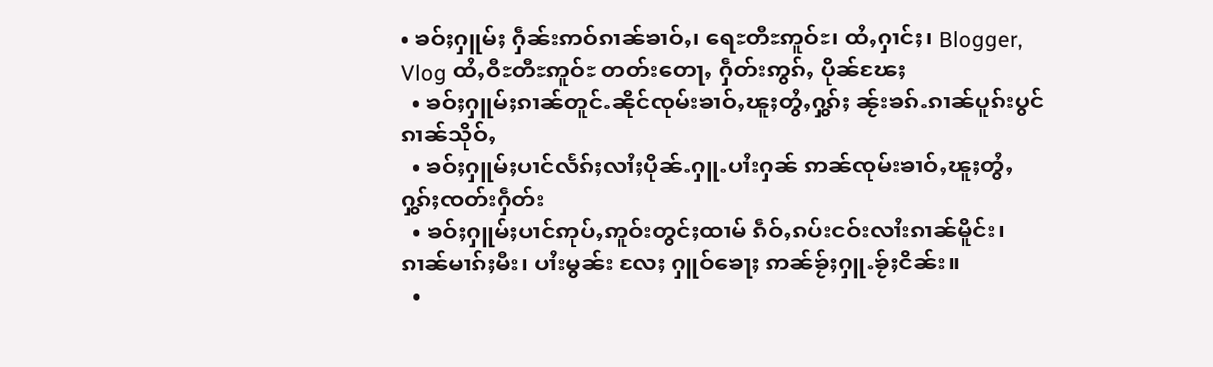• ၶဝ်ႈႁူမ်ႈ ႁဵၼ်းဢဝ်ၵၢၼ်ၶၢဝ်ႇ၊ ရေႊတီႊဢူဝ်ႊ၊ ထႆႇႁၢင်ႈ၊ Blogger, Vlog ထႆႇဝီႊတီႊဢူဝ်ႊ တတ်းတေႃႇ ႁဵတ်းဢွၵ်ႇ ပိုၼ်ၽႄႈ
  • ၶဝ်ႈႁူမ်ႈၵၢၼ်တူင်ႉၼိုင်ၸုမ်းၶၢဝ်ႇၽူႈတွႆႇႁွၵ်ႈ ၼႂ်းၶၵ်ႉၵၢၼ်ပူၵ်းပွင်ၵၢၼ်သိုဝ်ႇ
  • ၶဝ်ႈႁူမ်ႈပၢင်လႅၵ်ႈလၢႆႈပိုၼ်ႉႁူႉပၢႆးႁၼ် ဢၼ်ၸုမ်းၶၢဝ်ႇၽူႈတွႆႇႁွၵ်ႈၸတ်းႁဵတ်း
  • ၶဝ်ႈႁူမ်ႈပၢင်ဢုပ်ႇဢူဝ်းတွင်ႈထၢမ် ၵဵဝ်ႇၵပ်းငဝ်းလၢႆးၵၢၼ်မိူင်း၊ ၵၢၼ်မၢၵ်ႈမီး၊ ပၢႆးမွၼ်း လႄႈ ႁူဝ်ၶေႃႈ ဢၼ်ၶႂ်ႈႁူႉၶႂ်ႈငိၼ်း။
  •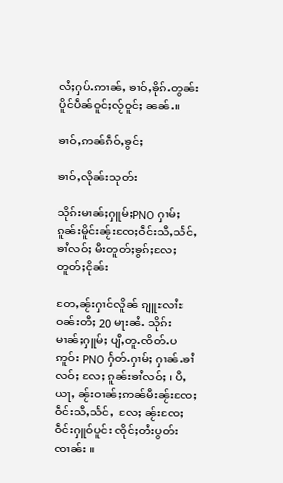လႆႈႁပ်ႉဢၢၼ်ႇ ၶၢဝ်ႇၶိုၵ်ႉတွၼ်း ပိူင်ပဵၼ်ဝူင်ႈလႂ်ဝူင်ႈ ၼၼ်ႉ။

ၶၢဝ်ႇဢၼ်ၵဵဝ်ႇၶွင်ႈ

ၶၢဝ်ႇလိုၼ်းသုတ်း

သိုၵ်းမၢၼ်ႈႁူမ်ႈPNO ႁၢမ်ႈၵူၼ်းမိူင်းၼႂ်းၸႄႈဝဵင်းသီႇသႅင်ႇ ၶၢႆလဝ်ႈ မီးတူတ်ႈၶွၵ်ႈလႄႈတူတ်ႈငိုၼ်း

တႄႇၼႂ်းႁၢင်လိူၼ် ၵျူႊလၢႆႊ ဝၼ်းတီႈ 20 မႃးၼႆႉ သိုၵ်းမၢၼ်ႈႁူမ်ႈ ပျီႇတူႉၸိတ်ႉပဢူဝ်း PNO ႁႅတ်ႉႁၢမ်ႈ ႁၢၼ်ႉၶၢႆလဝ်ႈ လႄႈ ၵူၼ်းၶၢႆလဝ်ႈ ၊ ပီႇယႃႇ ၼႂ်းဝၢၼ်ႈဢၼ်မီးၼႂ်းၸႄႈဝဵင်းသီႇသႅင်ႇ  လႄႈ ၼႂ်းၸႄႈဝဵင်းႁူဝ်ပူင်း ၸိုင်ႈတႆးပွတ်းၸၢၼ်း ။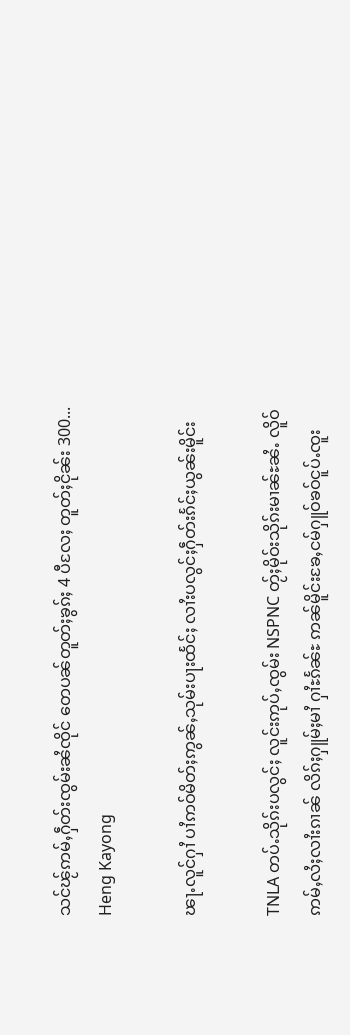သင်ၽႂ်ဢမ်ႇႁဵတ်းၸွမ်းၼႆၸိုင် တေပၼ်တူတ်ႈၶွၵ်ႈ 4 ပီလႄႈ တူတ်ႈငိုၼ်း 300...
Heng Kayong

ၽႃႉလူင်ႁၢႆ ပၢႆဢဝ်မိတ်ႈဢွၼ်ႇသုမ်းပႃးထႅင်ႈ လၢႆးပလွင်ႈႁဵတ်းၵႅင်ႈယွၼ်းမိူင်း

TNLA တပ်ႉသိုၵ်းပလွင်ႈ လူင်းဢုပ်ႇၸွမ်း NSPNC တႂ်ႈမိုဝ်းသိုၵ်းမၢၼ်ႊၼႆႉ လိူဝ်ဢမ်ႇလႆႈလၢႆးၵၢၼ် လိၵ်ႈႁူမ်ႈမၢႆ ႁၢႆႊၵႅၼ်ႊ ဢၼ်မိူင်းၶႄႇငမ်ႁူဝ်ၶဝ်ငူပ်ႉၸူး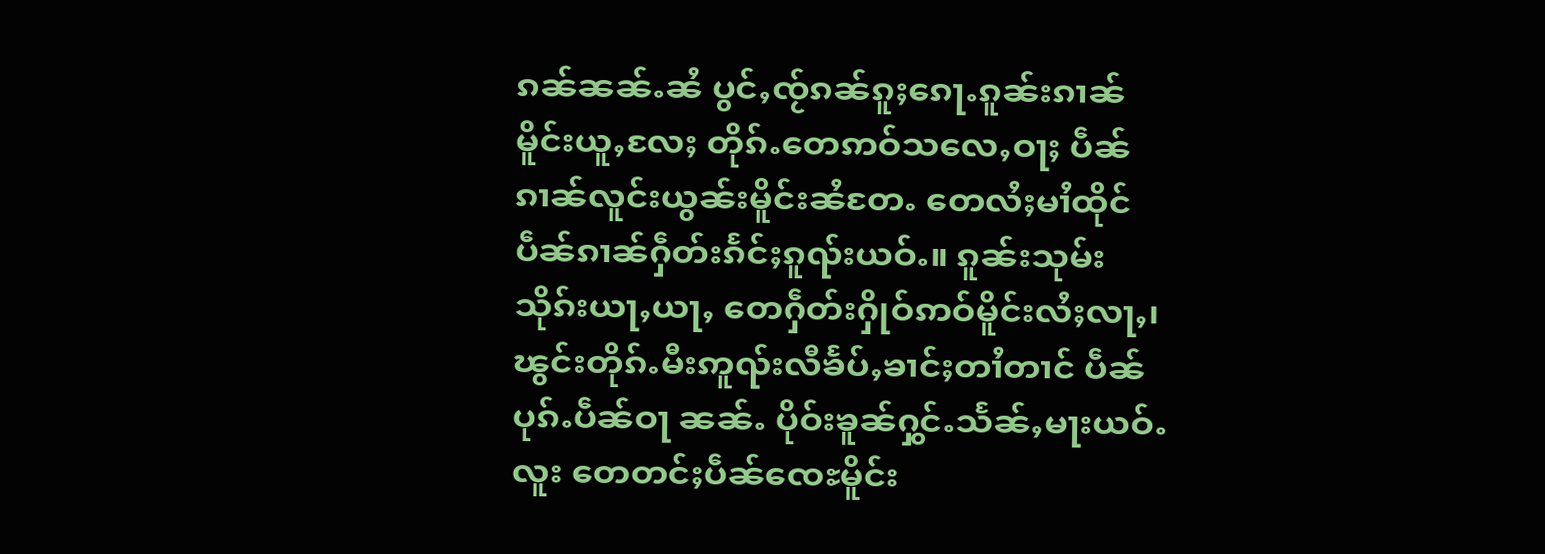ၵၼ်ၼၼ်ႉၼႆ ပွင်ႇၸႂ်ၵၼ်ၵူႈၵေႃႉၵူၼ်းၵၢၼ်မိူင်းယူႇလႄႈ တိုၵ်ႉတေဢဝ်သလေႇဝႃႈ ပဵၼ်ၵၢၼ်လူင်းယွၼ်းမိူင်းၼႆတႄႉ တေလႆႈမၢႆထိုင်ပဵၼ်ၵၢၼ်ႁဵတ်းၵႅင်ႈၵူၺ်းယဝ်ႉ။ ၵူၼ်းသုမ်းသိုၵ်းယႃႇယႃႇ တေႁဵတ်းႁိုဝ်ဢဝ်မိူင်းလႆႈလႃႇ၊ ၽွင်းတိုၵ်ႉမီးဢူၺ်းလီၶႅပ်ႇၶၢင်ႈတၢႆတၢင် ပဵၼ်ပုၵ်ႉပဵၼ်ဝႃ ၼၼ်ႉ ပိုဝ်းၶူၼ်ႁွင်ႉသႅၼ်ႇမႃးယဝ်ႉလူး တေတင်ႈပဵၼ်ၸေႊမိူင်း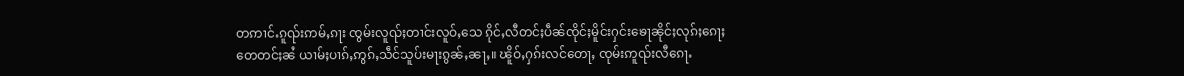တဢၢင်ႉၵူၺ်းဢမ်ႇၵႃး ၸွမ်းလူၺ်ႈတၢင်းလူဝ်ႇသေ ၵိုင်ႇလီတင်ႈပဵၼ်ၸိုင်ႈမိူင်းႁင်းၶေႃၼိုင်ႈလုၵ်ႈၵေႃႈတေတင်ႈၼႆ ယၢမ်ႈပၢၵ်ႇဢွၵ်ႇသဵင်သူပ်းမႃးၵွၼ်ႇၼႃႇ။ ၽိူဝ်ႇႁၵ်းလင်တေႃႇ ၸုမ်းဢူၺ်းလီၵေႃႉ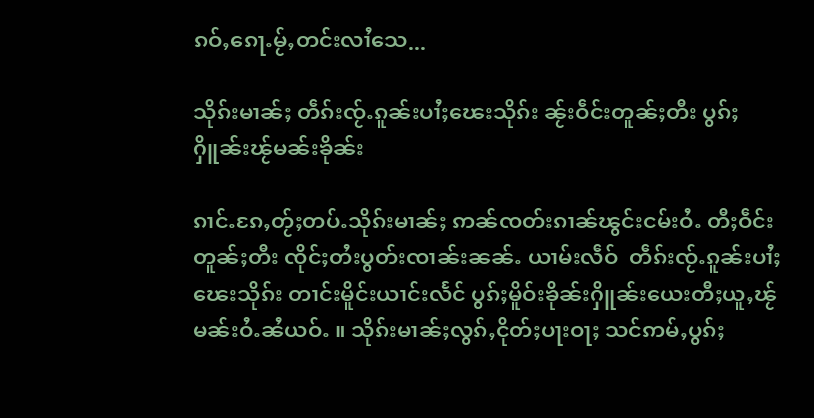ၵဝ်ႇၵေႃႉမႂ်ႇတင်းလၢႆသေ...

သိုၵ်းမၢၼ်ႈ တဵၵ်းၸႂ်ႉၵူၼ်းပၢႆႈၽေးသိုၵ်း ၼႂ်းဝဵင်းတူၼ်ႈတီး ပွၵ်ႈႁိူၼ်းၽႂ်မၼ်းၶိုၼ်း

ၵၢင်ႉၵႄႇတႂ်ႈတပ်ႉသိုၵ်းမၢၼ်ႈ ဢၼ်ၸတ်းၵၢၼ်ၽွင်းငမ်းဝႆႉ တီႈဝဵင်းတူၼ်ႈတီး ၸိုင်ႈတႆးပွတ်းၸၢၼ်းၼၼ်ႉ ယၢမ်းလဵဝ်  တဵၵ်းၸႂ်ႉၵူၼ်းပၢႆႈၽေးသိုၵ်း တၢင်းမိူင်းယၢင်းလႅင် ပွၵ်ႈမိူဝ်းၶိုၼ်းႁိူၼ်းယေးတီႈယူႇၽႂ်မၼ်းဝႆႉၼႆယဝ်ႉ ။ သိုၵ်းမၢၼ်ႈလွၵ်ႇငိုတ်ႈပႃးဝႃႈ သင်ဢမ်ႇပွၵ်ႈ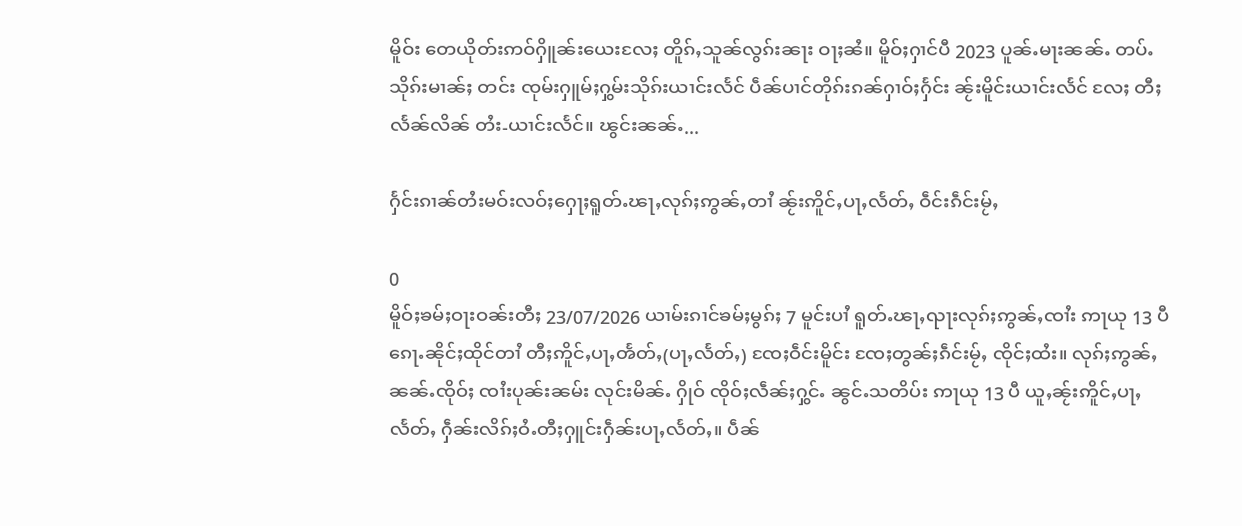မိူဝ်း တေယိုတ်းဢဝ်ႁိူၼ်းယေးလႄႈ တိူၵ်ႇသူၼ်လွၵ်းၼႃး ဝႃႈၼႆ။ မိူဝ်ႈႁၢင်ပီ 2023 ပူၼ်ႉမႃးၼၼ်ႉ တပ်ႉသိုၵ်းမၢၼ်ႈ တင်း ၸုမ်းႁူမ်ႈႁွမ်းသိုၵ်းယၢင်းလႅင် ပဵၼ်ပၢင်တိုၵ်းၵၼ်ႁၢဝ်ႈႁႅင်း ၼႂ်းမိူင်းယၢင်းလႅင် လႄႈ တီႈလႅၼ်လိၼ် တႆး-ယၢင်းလႅင်။ ၽွင်းၼၼ်ႉ...

ႁႅင်းၵၢၼ်တႆးမဝ်းလဝ်ႈႁေႃႈရူတ်ႉၽႃႇလုၵ်ႈဢွၼ်ႇတၢႆ ၼႂ်းဢိူင်ႇပႃႇလႅတ်ႇ ဝဵင်းၵဵင်းမႂ်ႇ

0
မိူဝ်ႈၶမ်ႈဝႃးဝၼ်းတီႈ 23/07/2026 ယၢမ်းၵၢင်ၶမ်ႈမွၵ်ႈ 7 မူင်းပၢႆ ရူတ်ႉၽႃႇၺႃးလုၵ်ႈဢွၼ်ႇၸၢႆး ဢႃယု 13 ပီၵေႃႉၼိုင်ႈထိုင်တၢႆ တီႈဢိူင်ႇပႃႇၻႅတ်ႇ(ပႃႇလႅတ်ႇ) ၸႄႈဝဵင်းမိူင်း ၸႄႈတွၼ်ႈၵဵင်းမႂ်ႇ ၸိုင်ႈထႆး။ လုၵ်ႈဢွၼ်ႇၼၼ်ႉၸိုဝ်ႈ ၸၢႆးပုၼ်းၼမ်း လုင်းမိၼ်ႉ ႁိုဝ် ၸိုဝ်ႈလဵၼ်ႈႁွင်ႉ ၼွင်ႉသတိပ်း ဢႃယု 13 ပီ ယူႇၼႂ်းဢိူင်ႇပႃႇလႅတ်ႇ ႁဵၼ်းလိၵ်ႈဝႆႉတီႈႁူင်းႁဵၼ်းပႃႇလႅတ်ႇ။ ပဵၼ်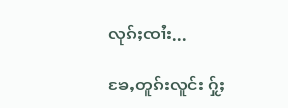လုၵ်ႈၸၢႆး...

ၶႄႇတူၵ်းလူင်း ႁႂ်ႈ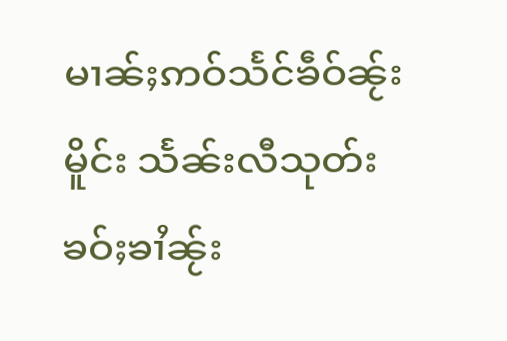မၢၼ်ႈဢဝ်သႅင်ၶဵဝ်ၼႂ်းမိူင်း သႅၼ်းလီသုတ်း ၶဝ်ႈၶၢႆၼႂ်း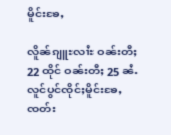မိူင်းၶႄႇ

လိူၼ်ၵျူႊလၢႆႊ ဝၼ်းတီႈ 22 ထိုင် ဝၼ်းတီႈ 25 ၼႆႉ လူင်ပွင်ၸိုင်ႈမိူင်းၶႄႇ ၸတ်း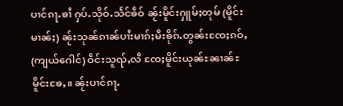ပၢင်ၵႃႉၶၢႆ ႁပ်ႉသိုဝ်ႉသႅင်ၶဵဝ် ၼႂ်းမိူင်းႁူမ်ႈတုမ် (မိူင်းမၢၼ်ႈ) ၼႂ်းသုၼ်ၵၢၼ်ပၢႆးမၢၵ်ႈမီးၶိုၵ်ႉတွၼ်းၸႄႈၵဝ်ႇ (ကျယ်‌ဂေါင်) ဝဵင်းသူၺ်ႇလီ ၸႄႈမိူင်းယုၼ်ႊၼၢၼ်ႊ မိူင်းၶႄႇ။ ၼႂ်းပၢင်ၵႃႉ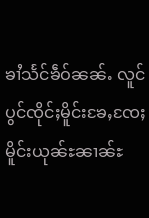ၶၢႆသႅင်ၶဵဝ်ၼၼ်ႉ လူင်ပွင်ၸိုင်ႈမိူင်းၶႄႇၸႄႈမိူင်းယုၼ်ႊၼၢၼ်ႊ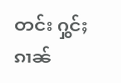တင်း ႁွင်ႈၵၢၼ်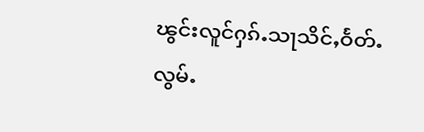ၽွင်းလူင်ႁၵ်ႉသႃသိင်ႇဝႅတ်ႉလွမ်ႉ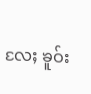လႄႈ ၶူဝ်း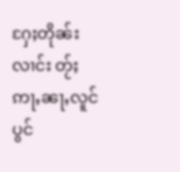ႁႄႈတိုၼ်းလၢင်း တႂ်ႈဢႃႇၼႃႇလူင်ပွင်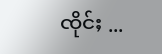ၸိုင်ႈ ...